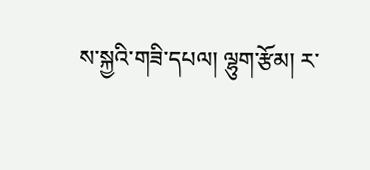ས་སྐྱའི་གཟི་དཔལ། ལྷུག་རྩོམ། ར་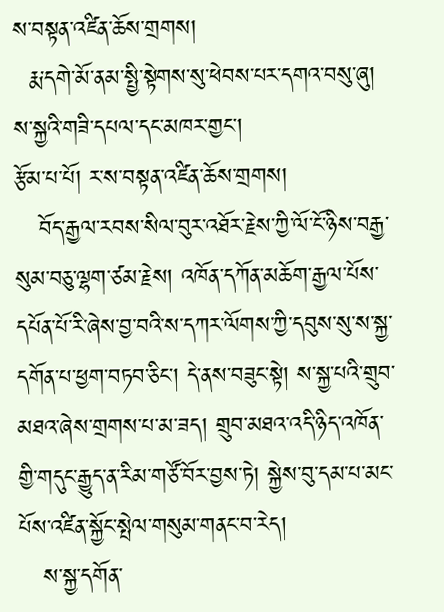ས་བསྟན་འཛིན་ཆོས་གྲགས།
  རྨ་དགེ་མོ་ནམ་སྤྱི་སྟེགས་སུ་ཕེབས་པར་དགའ་བསུ་ཞུ།
ས་སྐྱའི་གཟི་དཔལ་དང་མཁར་གྱང་།
རྩོམ་པ་པོ། ར་ས་བསྟན་འཛིན་ཆོས་གྲགས།
   བོད་རྒྱལ་རབས་སིལ་བུར་འཐོར་རྗེས་ཀྱི་ལོ་ངོ་ཉིས་བརྒྱ་སུམ་བཅུ་ལྷག་ཙམ་རྗེས། འཁོན་དཀོན་མཆོག་རྒྱལ་པོས་དཔོན་པོ་རི་ཞེས་བྱ་བའི་ས་དཀར་ལོགས་ཀྱི་དབུས་སུ་ས་སྐྱ་དགོན་པ་ཕྱག་བཏབ་ཅིང་། དེ་ནས་བཟུང་སྟེ། ས་སྐྱ་པའི་གྲུབ་མཐའ་ཞེས་གྲགས་པ་མ་ཟད། གྲུབ་མཐའ་འདི་ཉིད་འཁོན་གྱི་གདུང་རྒྱུད་ན་རིམ་གཙོ་བོར་བྱས་ཏེ། སྐྱེས་བུ་དམ་པ་མང་པོས་འཛིན་སྐྱོང་སྤེལ་གསུམ་གནང་བ་རེད།
   ས་སྐྱ་དགོན་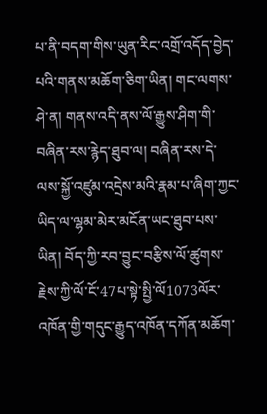པ་ནི་བདག་གིས་ཡུན་རིང་འགྲོ་འདོད་བྱེད་པའི་གནས་མཆོག་ཅིག་ཡིན། གང་ལགས་ཤེ་ན། གནས་འདི་ནས་ལོ་རྒྱུས་ཤིག་གི་བཞིན་རས་རྙེད་ཐུབ་ལ། བཞིན་རས་དེ་ལས་སྐྱོ་འཛུམ་འདྲེས་མའི་རྣམ་པ་ཞིག་ཀྱང་ཡིད་ལ་ལྷམ་མེར་མངོན་ཡང་ཐུབ་པས་ཡིན། བོད་ཀྱི་རབ་བྱུང་བརྩིས་ལོ་ཚུགས་རྗེས་ཀྱི་ལོ་ངོ་47པ་སྟེ་སྤྱི་ལོ1073ལོར་འཁོན་གྱི་གདུང་རྒྱུད་འཁོན་དཀོན་མཆོག་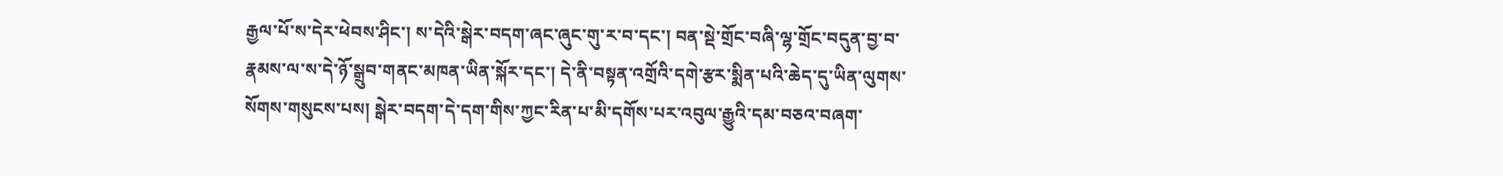རྒྱལ་པོ་ས་དེར་ཕེབས་ཤིང་། ས་དེའི་སྒེར་བདག་ཞང་ཞུང་གུ་ར་བ་དང་། བན་སྡེ་གྲོང་བཞི་ལྷ་གྲོང་བདུན་བྱ་བ་རྣམས་ལ་ས་དེ་ཉོ་སྒྲུབ་གནང་མཁན་ཡིན་སྐོར་དང་། དེ་ནི་བསྟན་འགྲོའི་དགེ་རྩར་སྨིན་པའི་ཆེད་དུ་ཡིན་ལུགས་སོགས་གསུངས་པས། སྒེར་བདག་དེ་དག་གིས་ཀྱང་རིན་པ་མི་དགོས་པར་འབུལ་རྒྱུའི་དམ་བཅའ་བཞག་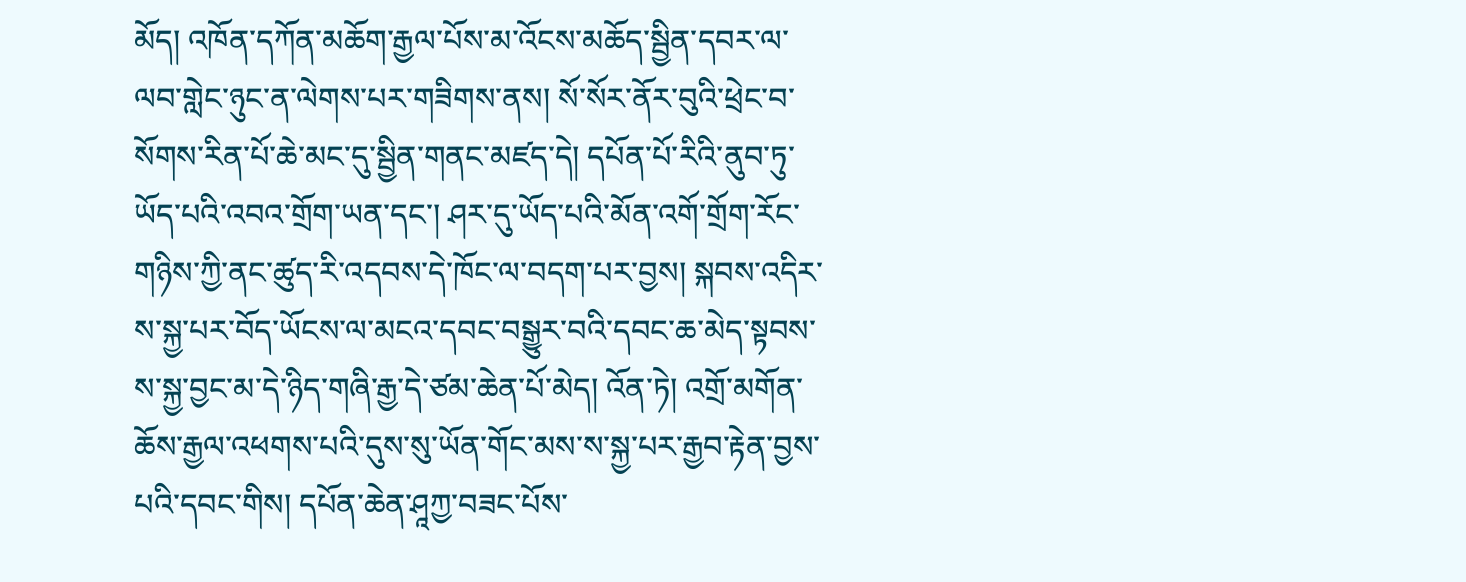མོད། འཁོན་དཀོན་མཆོག་རྒྱལ་པོས་མ་འོངས་མཆོད་སྦྱིན་དབར་ལ་ལབ་གླེང་ཉུང་ན་ལེགས་པར་གཟིགས་ནས། སོ་སོར་ནོར་བུའི་ཕྲེང་བ་སོགས་རིན་པོ་ཆེ་མང་དུ་སྦྱིན་གནང་མཛད་དེ། དཔོན་པོ་རིའི་ནུབ་ཏུ་ཡོད་པའི་འབའ་གྲོག་ཡན་དང་། ཤར་དུ་ཡོད་པའི་མོན་འགོ་གྲོག་རོང་གཉིས་ཀྱི་ནང་ཚུད་རི་འདབས་དེ་ཁོང་ལ་བདག་པར་བྱས། སྐབས་འདིར་ས་སྐྱ་པར་བོད་ཡོངས་ལ་མངའ་དབང་བསྒྱུར་བའི་དབང་ཆ་མེད་སྟབས་ས་སྐྱ་བྱང་མ་དེ་ཉིད་གཞི་རྒྱ་དེ་ཙམ་ཆེན་པོ་མེད། འོན་ཏེ། འགྲོ་མགོན་ཆོས་རྒྱལ་འཕགས་པའི་དུས་སུ་ཡོན་གོང་མས་ས་སྐྱ་པར་རྒྱབ་རྟེན་བྱས་པའི་དབང་གིས། དཔོན་ཆེན་ཤཱཀྱ་བཟང་པོས་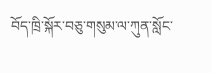བོད་ཁྲི་སྐོར་བཅུ་གསུམ་ལ་ཀུན་སློང་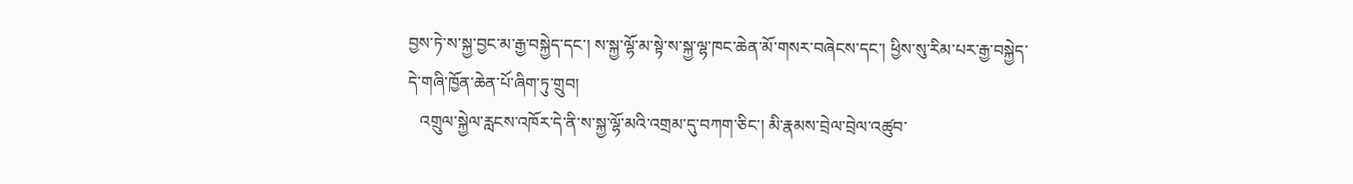བྱས་ཏེ་ས་སྐྱ་བྱང་མ་རྒྱ་བསྐྱེད་དང་། ས་སྐྱ་ལྷོ་མ་སྟེ་ས་སྐྱ་ལྷ་ཁང་ཆེན་མོ་གསར་བཞེངས་དང་། ཕྱིས་སུ་རིམ་པར་རྒྱ་བསྐྱེད་དེ་གཞི་ཁྱོན་ཆེན་པོ་ཞིག་ཏུ་གྲུབ།
   འགྲུལ་སྐྱེལ་རླངས་འཁོར་དེ་ནི་ས་སྐྱ་ལྷོ་མའི་འགྲམ་དུ་བཀག་ཅིང་། མི་རྣམས་བྲེལ་བྲེལ་འཚུབ་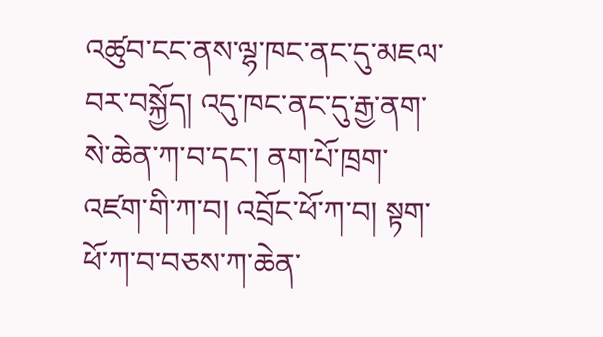འཚུབ་ངང་ནས་ལྷ་ཁང་ནང་དུ་མཇལ་བར་བསྐྱོད། འདུ་ཁང་ནང་དུ་རྒྱ་ནག་སེ་ཆེན་ཀ་བ་དང་། ནག་པོ་ཁྲག་འཛག་གི་ཀ་བ། འབྲོང་ཕོ་ཀ་བ། སྟག་ཕོ་ཀ་བ་བཅས་ཀ་ཆེན་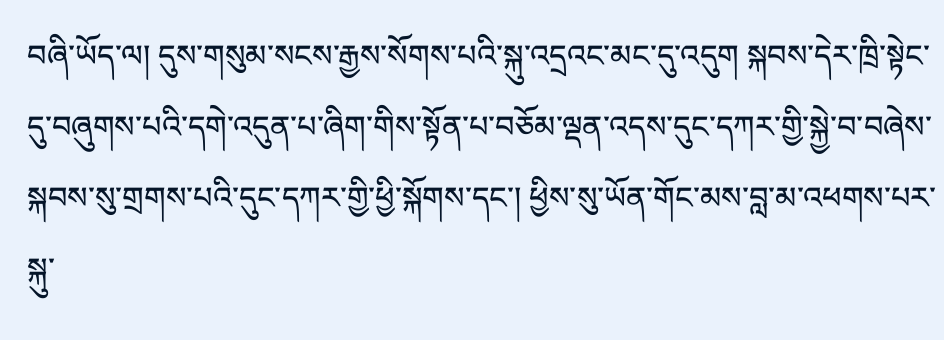བཞི་ཡོད་ལ། དུས་གསུམ་སངས་རྒྱས་སོགས་པའི་སྐུ་འདྲའང་མང་དུ་འདུག སྐབས་དེར་ཁྲི་སྟེང་དུ་བཞུགས་པའི་དགེ་འདུན་པ་ཞིག་གིས་སྟོན་པ་བཅོམ་ལྡན་འདས་དུང་དཀར་གྱི་སྐྱེ་བ་བཞེས་སྐབས་སུ་གྲགས་པའི་དུང་དཀར་གྱི་ཕྱི་སྐོགས་དང་། ཕྱིས་སུ་ཡོན་གོང་མས་བླ་མ་འཕགས་པར་སྐུ་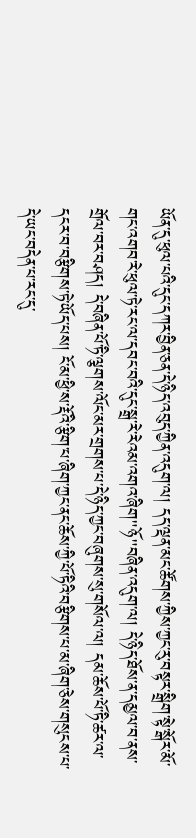ཡོན་དུ་ཕུལ་པའི་དུང་དཀར་བྱིན་ཅན་དེ་ཉིད་འབུད་ཀྱིན་འདུག་ལ། དད་ལྡན་མང་ཚོགས་ཀྱིས་ཀྱང་རུ་བསྟར་སྒྲིག་སྟེ་སྒོར་མོ་གང་འགབ་རེ་ཕུལ་ཏེ་རང་ལ་དབང་བའི་དུང་སྒྲ་རེ་རེའམ་འགའ་ཞིག"ཉོ"བཞིན་འདུག་ལ། དེ་ཉིད་ཐོས་ན་དམྱལ་བ་ནས་གྲོལ་བར་བཤད། དེ་བཞིན་པོ་ཏི་ལྕགས་ལོང་མར་གྲགས་པ་དེ་ཉིད་ཀྱང་བཞུགས་སུ་གསོལ་ལ། དམ་ཆོས་པོ་ཏི་ཚར་ལ་དངར་བ་བརྩིགས་ཏེ་ཡོད་པས། ངོ་མ་ཕྱི་ས་རྡོའི་རྩིག་པ་ཞིག་ཀྱང་ནང་ཆོས་ཀྱི་པོ་ཏིའི་བརྩིགས་པ་མ་ཞིག་ཅེས་གསུངས་པ་དེ་ཡང་བདེན་པ་རང་དུ་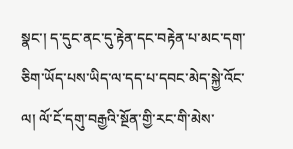སྣང་། ད་དུང་ནང་དུ་རྟེན་དང་བརྟེན་པ་མང་དག་ཅིག་ཡོད་པས་ཡིད་ལ་དད་པ་དབང་མེད་སྐྱེ་འོང་ལ། ལོ་ངོ་དགུ་བརྒྱའི་སྔོན་གྱི་རང་གི་མེས་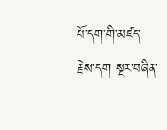པོ་དག་གི་མཛད་རྗེས་དག སྔར་བཞིན་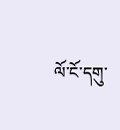ལོ་ངོ་དགུ་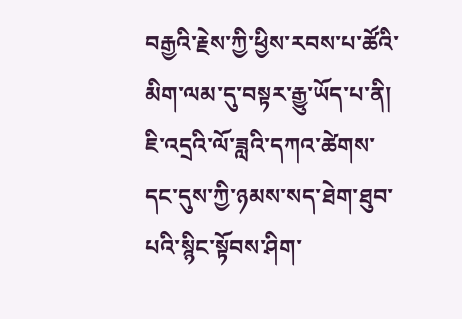བརྒྱའི་རྗེས་ཀྱི་ཕྱིས་རབས་པ་ཚོའི་མིག་ལམ་དུ་བསྟར་རྒྱུ་ཡོད་པ་ནི། ཇི་འདྲའི་ལོ་ཟླའི་དཀའ་ཚེགས་དང་དུས་ཀྱི་ཉམས་སད་ཐེག་ཐུབ་པའི་སྙིང་སྟོབས་ཤིག་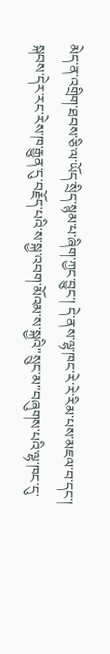མེད་ན་འགྲིག་ཐབས་ཅི་ལ་ཡོད་སྲིད་སྙམ་པ་ཞིག་ཀྱང་བྱུང་། དེ་ནས་ལྷ་ཁང་རེ་རེ་རིམ་པས་མཇལ་བ་དང་། སྐབས་དེར་རང་རེས་ཁ་རྒྱུན་དུ་བརྗོད་པའི་ས་སྐྱ་འབག་མོའམ་ས་སྐྱའི"སྲུང་མ"བཞུགས་པའི་ལྷ་ཁང་དུ་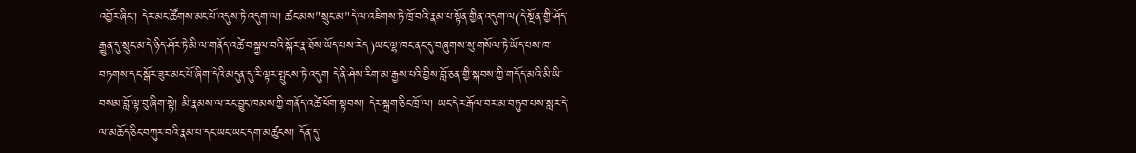འབྱོར་ཞིང་། དེར་མང་ཚོགས་མང་པོ་འདུས་ཏེ་འདུག་ལ། ཚང་མས"སྲུང་མ"དེ་ལ་འཇིགས་ཏེ་ཁྲོ་བའི་རྣམ་པ་སྟོན་གྱིན་འདུག་ལ(དེ་སྔོན་གྱི་ཤོད་རྒྱུན་དུ་སྲུང་མ་དེ་ཉིད་ཤོར་ཏེ་མི་ལ་གནོད་འཚེ་བསྐྱལ་བའི་སྐོར་རྣ་ཐོས་ཡོད་པས་རེད)ཡང་ལྷ་ཁང་ནང་དུ་བཞུགས་སུ་གསོལ་ཏེ་ཡོད་པས་ཁ་བཏགས་དང་སྒོར་ཟུར་མང་པོ་ཞིག་དེའི་མདུན་དུ་རི་ལྟར་སྤུངས་ཏེ་འདུག དེ་ནི་ཤེས་རིག་མ་རྒྱས་པའི་བྱིས་བློ་ཅན་གྱི་སྐབས་ཀྱི་གདོད་མའི་མི་ཡི་བསམ་བློ་ལྟ་བུ་ཞིག་སྟེ། མི་རྣམས་ལ་རང་བྱུང་ཁམས་ཀྱི་གནོད་འཚེ་ཕོག་སྟབས། དེར་སྐྲག་ཅིང་ཁྲོ་ལ། ཡང་དེར་རྒོལ་བར་མ་བཏུབ་པས་སླར་དེ་ལ་མཆོད་ཅིང་བཀུར་བའི་རྣམ་པ་དང་ཡང་ཡང་དག་མཚུངས། དོན་དུ་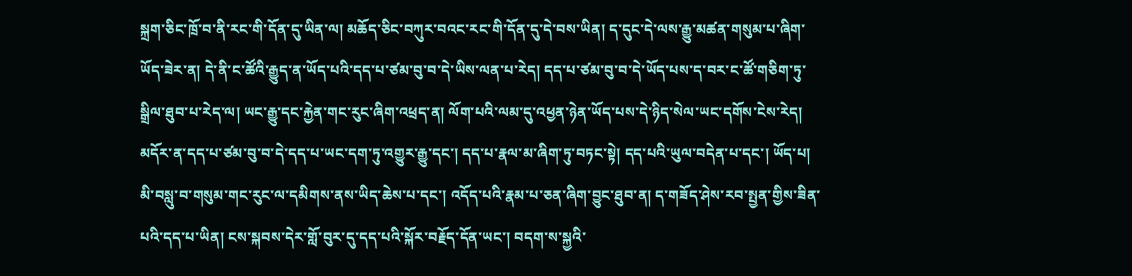སྐྲག་ཅིང་ཁྲོ་བ་ནི་རང་གི་དོན་དུ་ཡིན་ལ། མཆོད་ཅིང་བཀུར་བའང་རང་གི་དོན་དུ་དེ་བས་ཡིན། ད་དུང་དེ་ལས་རྒྱུ་མཚན་གསུམ་པ་ཞིག་ཡོད་ཟེར་ན། དེ་ནི་ང་ཚོའི་རྒྱུད་ན་ཡོད་པའི་དད་པ་ཙམ་བུ་བ་དེ་ཡིས་ལན་པ་རེད། དད་པ་ཙམ་བུ་བ་དེ་ཡོད་པས་ད་བར་ང་ཚོ་གཅིག་ཏུ་སྒྲིལ་ཐུབ་པ་རེད་ལ། ཡང་རྒྱུ་དང་རྐྱེན་གང་རུང་ཞིག་འཕྲད་ན། ལོག་པའི་ལམ་དུ་འཕྱན་ཉེན་ཡོད་པས་དེ་ཉིད་སེལ་ཡང་དགོས་ངེས་རེད། མདོར་ན་དད་པ་ཙམ་བུ་བ་དེ་དད་པ་ཡང་དག་ཏུ་འགྱུར་རྒྱུ་དང་། དད་པ་རྣལ་མ་ཞིག་ཏུ་བཏང་སྟེ། དད་པའི་ཡུལ་བདེན་པ་དང་། ཡོད་པ། མི་བསླུ་བ་གསུམ་གང་རུང་ལ་དམིགས་ནས་ཡིད་ཆེས་པ་དང་། འདོད་པའི་རྣམ་པ་ཅན་ཞིག་བྱུང་ཐུབ་ན། ད་གཟོད་ཤེས་རབ་སྤྱན་གྱིས་ཟིན་པའི་དད་པ་ཡིན། ངས་སྐབས་དེར་གློ་བུར་དུ་དད་པའི་སྐོར་བརྗོད་དོན་ཡང་། བདག་ས་སྐྱའི་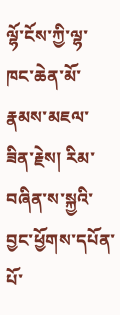ལྷོ་ངོས་ཀྱི་ལྷ་ཁང་ཆེན་མོ་རྣམས་མཇལ་ཟིན་རྗེས། རིམ་བཞིན་ས་སྐྱའི་བྱང་ཕྱོགས་དཔོན་པོ་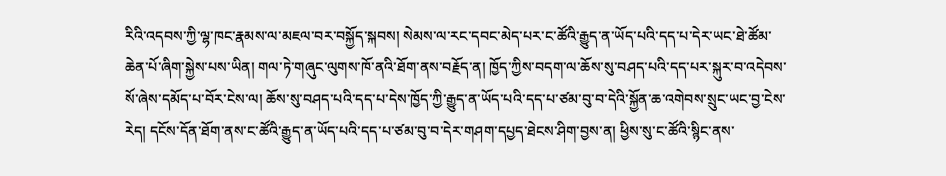རིའི་འདབས་ཀྱི་ལྷ་ཁང་རྣམས་ལ་མཇལ་བར་བསྐྱོད་སྐབས། སེམས་ལ་རང་དབང་མེད་པར་ང་ཚོའི་རྒྱུད་ན་ཡོད་པའི་དད་པ་དེར་ཡང་ཐེ་ཚོམ་ཆེན་པོ་ཞིག་སྐྱེས་པས་ཡིན། གལ་ཏེ་གཞུང་ལུགས་ཁོ་ནའི་ཐོག་ནས་བརྗོད་ན། ཁྱོད་ཀྱིས་བདག་ལ་ཆོས་སུ་བཤད་པའི་དད་པར་སྐུར་བ་འདེབས་སོ་ཞེས་དམོད་པ་བོར་ངེས་ལ། ཆོས་སུ་བཤད་པའི་དད་པ་དེས་ཁྱོད་ཀྱི་རྒྱུད་ན་ཡོད་པའི་དད་པ་ཙམ་བུ་བ་དེའི་སྐྱོན་ཆ་འགེབས་སྲུང་ཡང་བྱ་ངེས་རེད། དངོས་དོན་ཐོག་ནས་ང་ཚོའི་རྒྱུད་ན་ཡོད་པའི་དད་པ་ཙམ་བུ་བ་དེར་གཤག་དཔྱད་ཐེངས་ཤིག་བྱས་ན། ཕྱིས་སུ་ང་ཚོའི་སྙིང་ནས་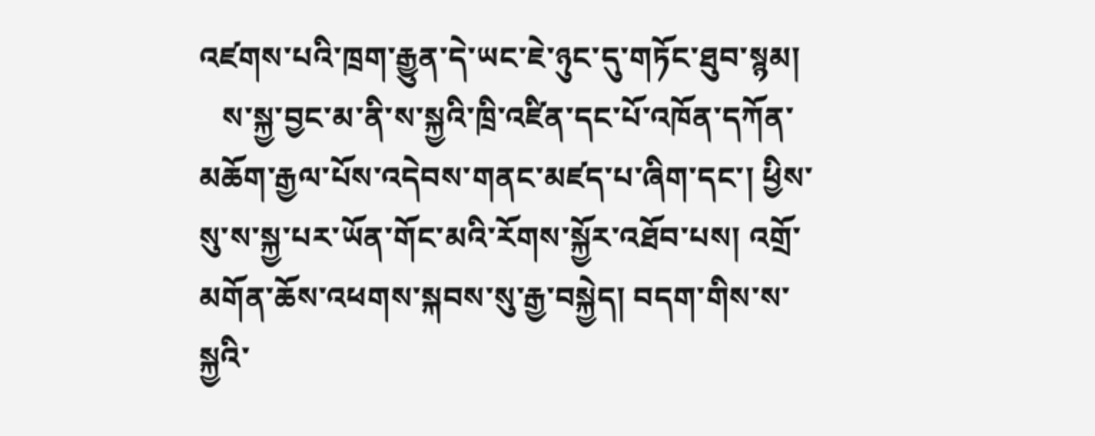འཛགས་པའི་ཁྲག་རྒྱུན་དེ་ཡང་ཇེ་ཉུང་དུ་གཏོང་ཐུབ་སྙམ།
   ས་སྐྱ་བྱང་མ་ནི་ས་སྐྱའི་ཁྲི་འཛིན་དང་པོ་འཁོན་དཀོན་མཆོག་རྒྱལ་པོས་འདེབས་གནང་མཛད་པ་ཞིག་དང་། ཕྱིས་སུ་ས་སྐྱ་པར་ཡོན་གོང་མའི་རོགས་སྐྱོར་འཐོབ་པས། འགྲོ་མགོན་ཆོས་འཕགས་སྐབས་སུ་རྒྱ་བསྐྱེད། བདག་གིས་ས་སྐྱའི་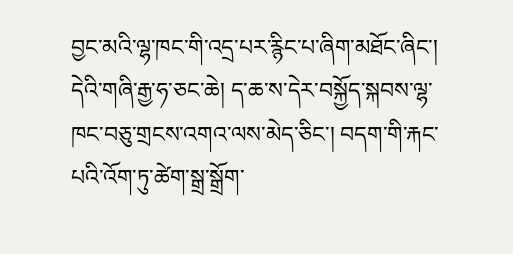བྱང་མའི་ལྷ་ཁང་གི་འདྲ་པར་རྙིང་པ་ཞིག་མཐོང་ཞིང་། དེའི་གཞི་རྒྱ་ཧ་ཅང་ཆེ། ད་ཆ་ས་དེར་བསྐྱོད་སྐབས་ལྷ་ཁང་བཅུ་གྲངས་འགའ་ལས་མེད་ཅིང་། བདག་གི་རྐང་པའི་འོག་ཏུ་ཚེག་སྒྲ་སྒྲོག་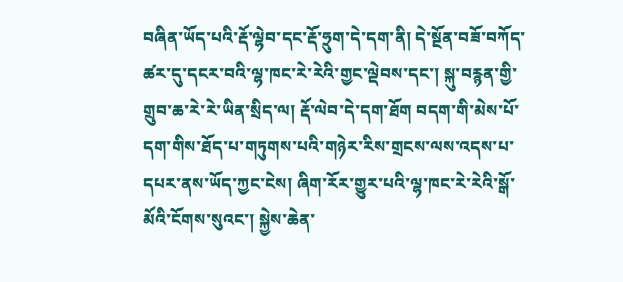བཞིན་ཡོད་པའི་རྡོ་ལྷེབ་དང་རྡོ་ཧྲུག་དེ་དག་ནི། དེ་སྔོན་བཟོ་བཀོད་ཚར་དུ་དངར་བའི་ལྷ་ཁང་རེ་རེའི་གྱང་ལྡེབས་དང་། སྐུ་བརྙན་གྱི་གྲུབ་ཆ་རེ་རེ་ཡིན་སྲིད་ལ། རྡོ་ལེབ་དེ་དག་ཐོག བདག་གི་མེས་པོ་དག་གིས་ཐོད་པ་གཏུགས་པའི་གཉེར་རིས་གྲངས་ལས་འདས་པ་དཔར་ནས་ཡོད་ཀྱང་ངེས། ཞིག་རོར་གྱུར་པའི་ལྷ་ཁང་རེ་རེའི་སྒོ་མོའི་ངོགས་སུའང་། སྐྱེས་ཆེན་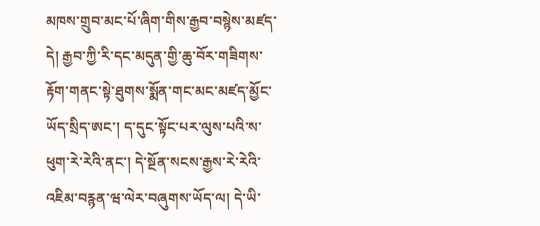མཁས་གྲུབ་མང་པོ་ཞིག་གིས་རྒྱབ་བསྙེས་མཛད་དེ། རྒྱབ་ཀྱི་རི་དང་མདུན་གྱི་ཆུ་བོར་གཟིགས་རྟོག་གནང་སྟེ་ཐུགས་སྨོན་གང་མང་མཛད་མྱོང་ཡོད་སྲིད་ཨང་། ད་དུང་སྟོང་པར་ལུས་པའི་ས་ཕུག་རེ་རེའི་ནང་། དེ་སྔོན་སངས་རྒྱས་རེ་རེའི་འཇིམ་བརྙན་ཝ་ལེར་བཞུགས་ཡོད་ལ། དེ་ཡི་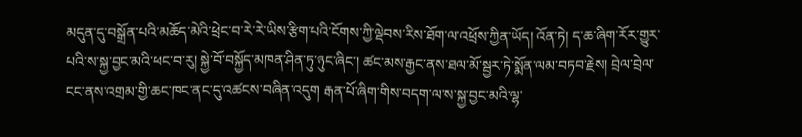མདུན་དུ་བསྒྲོན་པའི་མཆོད་མེའི་ཕྲེང་བ་རེ་རེ་ཡིས་རྩིག་པའི་ངོགས་ཀྱི་ལྡེབས་རིས་ཐོག་ལ་འཕྲོས་ཀྱིན་ཡོད། འོན་ཏེ། ད་ཆ་ཞིག་རོར་གྱུར་པའི་ས་སྐྱ་བྱང་མའི་ཕང་བ་རུ། སྐྱེ་བོ་བསྐྱོད་མཁན་ཤིན་ཏུ་ཉུང་ཞིང་། ཚང་མས་རྒྱང་ནས་ཐལ་མོ་སྦྱར་ཏེ་སྨོན་ལམ་བཏབ་རྗེས། བྲེལ་བྲེལ་ངང་ནས་འགྲམ་གྱི་ཆང་ཁང་ནང་དུ་འཚངས་བཞིན་འདུག རྒན་པོ་ཞིག་གིས་བདག་ལ་ས་སྐྱ་བྱང་མའི་ལྷ་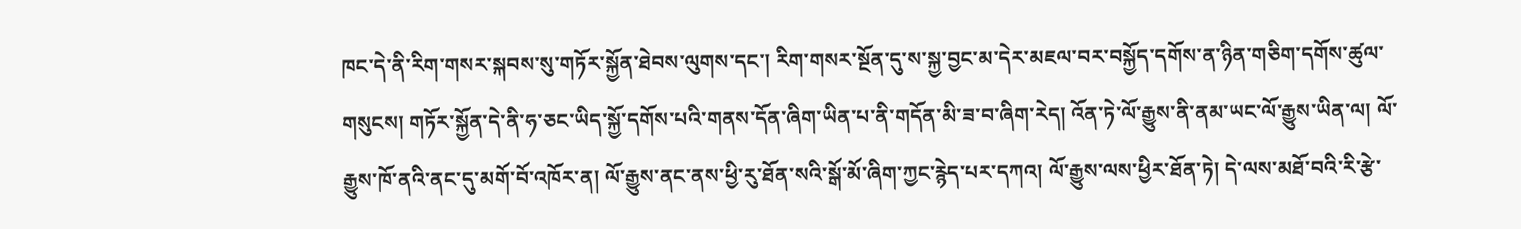ཁང་དེ་ནི་རིག་གསར་སྐབས་སུ་གཏོར་སྐྱོན་ཐེབས་ལུགས་དང་། རིག་གསར་སྔོན་དུ་ས་སྐྱ་བྱང་མ་དེར་མཇལ་བར་བསྐྱོད་དགོས་ན་ཉིན་གཅིག་དགོས་ཚུལ་གསུངས། གཏོར་སྐྱོན་དེ་ནི་ཧ་ཅང་ཡིད་སྐྱོ་དགོས་པའི་གནས་དོན་ཞིག་ཡིན་པ་ནི་གདོན་མི་ཟ་བ་ཞིག་རེད། འོན་ཏེ་ལོ་རྒྱུས་ནི་ནམ་ཡང་ལོ་རྒྱུས་ཡིན་ལ། ལོ་རྒྱུས་ཁོ་ནའི་ནང་དུ་མགོ་བོ་འཁོར་ན། ལོ་རྒྱུས་ནང་ནས་ཕྱི་རུ་ཐོན་སའི་སྒོ་མོ་ཞིག་ཀྱང་རྙེད་པར་དཀའ། ལོ་རྒྱུས་ལས་ཕྱིར་ཐོན་ཏེ། དེ་ལས་མཐོ་བའི་རི་རྩེ་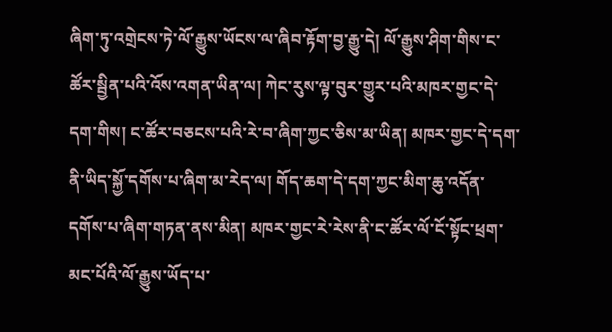ཞིག་ཏུ་འགྲེངས་ཏེ་ལོ་རྒྱུས་ཡོངས་ལ་ཞིབ་རྟོག་བྱ་རྒྱུ་དེ། ལོ་རྒྱུས་ཤིག་གིས་ང་ཚོར་སྦྱིན་པའི་འོས་འགན་ཡིན་ལ། ཀེང་རུས་ལྟ་བུར་གྱུར་པའི་མཁར་གྱང་དེ་དག་གིས། ང་ཚོར་བཅངས་པའི་རེ་བ་ཞིག་ཀྱང་ཅིས་མ་ཡིན། མཁར་གྱང་དེ་དག་ནི་ཡིད་སྐྱོ་དགོས་པ་ཞིག་མ་རེད་ལ། གོད་ཆག་དེ་དག་ཀྱང་མིག་ཆུ་འདོན་དགོས་པ་ཞིག་གཏན་ནས་མིན། མཁར་གྱང་རེ་རེས་ནི་ང་ཚོར་ལོ་ངོ་སྟོང་ཕྲག་མང་པོའི་ལོ་རྒྱུས་ཡོད་པ་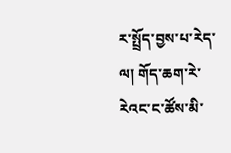ར་སྤྲོད་བྱས་པ་རེད་ལ། གོད་ཆག་རེ་རེའང་ང་ཚོས་མི་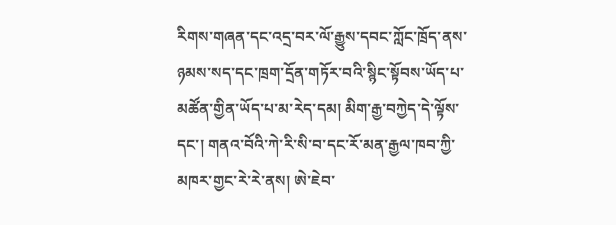རིགས་གཞན་དང་འདྲ་བར་ལོ་རྒྱུས་དབང་ཀློང་ཁྲོད་ནས་ཉམས་སད་དང་ཁྲག་དྲོན་གཏོར་བའི་སྙིང་སྟོབས་ཡོད་པ་མཚོན་གྱིན་ཡོད་པ་མ་རེད་དམ། མིག་རྒྱ་བཀྱེད་དེ་ལྟོས་དང་། གནའ་བོའི་ཀེ་རི་སི་བ་དང་རོ་མན་རྒྱལ་ཁབ་ཀྱི་མཁར་གྱང་རེ་རེ་ནས། ཨེ་ཇེབ་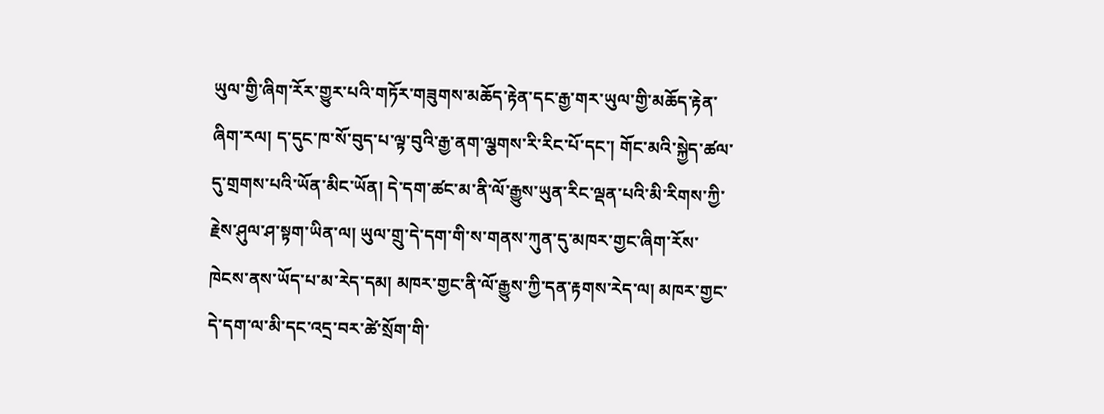ཡུལ་གྱི་ཞིག་རོར་གྱུར་པའི་གཏོར་གཟུགས་མཆོད་རྟེན་དང་རྒྱ་གར་ཡུལ་གྱི་མཆོད་རྟེན་ཞིག་རལ། ད་དུང་ཁ་སོ་བུད་པ་ལྟ་བུའི་རྒྱ་ནག་ལྕགས་རི་རིང་པོ་དང་། གོང་མའི་སྐྱེད་ཚལ་དུ་གྲགས་པའི་ཡོན་མིང་ཡོན། དེ་དག་ཚང་མ་ནི་ལོ་རྒྱུས་ཡུན་རིང་ལྡན་པའི་མི་རིགས་ཀྱི་རྗེས་ཤུལ་ཤ་སྟག་ཡིན་ལ། ཡུལ་གྲུ་དེ་དག་གི་ས་གནས་ཀུན་དུ་མཁར་གྱང་ཞིག་རོས་ཁེངས་ནས་ཡོད་པ་མ་རེད་དམ། མཁར་གྱང་ནི་ལོ་རྒྱུས་ཀྱི་དན་རྟགས་རེད་ལ། མཁར་གྱང་དེ་དག་ལ་མི་དང་འདྲ་བར་ཚེ་སྲོག་གི་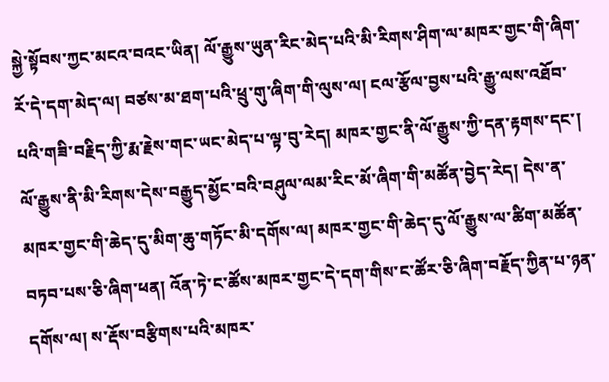སྐྱེ་སྟོབས་ཀྱང་མངའ་བའང་ཡིན། ལོ་རྒྱུས་ཡུན་རིང་མེད་པའི་མི་རིགས་ཤིག་ལ་མཁར་གྱང་གི་ཞིག་རོ་དེ་དག་མེད་ལ། བཙས་མ་ཐག་པའི་ཕྲུ་གུ་ཞིག་གི་ལུས་ལ། ངལ་རྩོལ་བྱས་པའི་རྒྱུ་ལས་འཐོབ་པའི་གཟི་བརྗིད་ཀྱི་རྨ་རྗེས་གང་ཡང་མེད་པ་ལྟ་བུ་རེད། མཁར་གྱང་ནི་ལོ་རྒྱུས་ཀྱི་དན་རྟགས་དང་། ལོ་རྒྱུས་ནི་མི་རིགས་དེས་བརྒྱུད་མྱོང་བའི་བཤུལ་ལམ་རིང་མོ་ཞིག་གི་མཚོན་བྱེད་རེད། དེས་ན་མཁར་གྱང་གི་ཆེད་དུ་མིག་ཆུ་གཏོང་མི་དགོས་ལ། མཁར་གྱང་གི་ཆེད་དུ་ལོ་རྒྱུས་ལ་ཚིག་མཚོན་བཏབ་པས་ཅི་ཞིག་ཕན། འོན་ཏེ་ང་ཚོས་མཁར་གྱང་དེ་དག་གིས་ང་ཚོར་ཅི་ཞིག་བརྗོད་ཀྱིན་པ་ཉན་དགོས་ལ། ས་རྡོས་བརྩིགས་པའི་མཁར་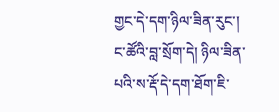གྱང་དེ་དག་ཉིལ་ཟིན་རུང་། ང་ཚོའི་བླ་སྲོག་དེ། ཉིལ་ཟིན་པའི་ས་རྡོ་དེ་དག་ཐོག་ཇི་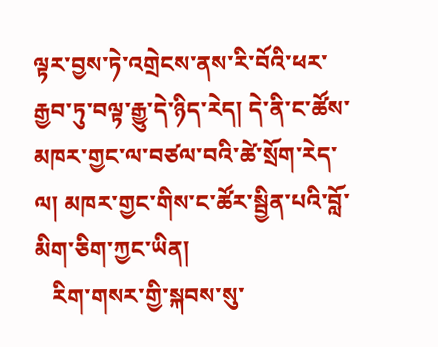ལྟར་བྱས་ཏེ་འགྲེངས་ནས་རི་བོའི་ཕར་རྒྱབ་ཏུ་བལྟ་རྒྱུ་དེ་ཉིད་རེད། དེ་ནི་ང་ཚོས་མཁར་གྱང་ལ་བཙལ་བའི་ཚེ་སྲོག་རེད་ལ། མཁར་གྱང་གིས་ང་ཚོར་སྦྱིན་པའི་བློ་མིག་ཅིག་ཀྱང་ཡིན།
   རིག་གསར་གྱི་སྐབས་སུ་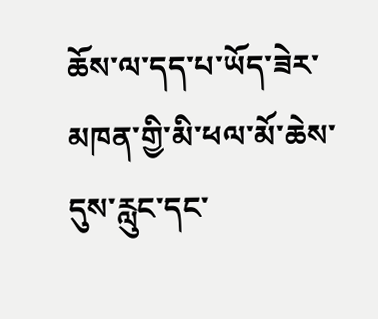ཆོས་ལ་དད་པ་ཡོད་ཟེར་མཁན་གྱི་མི་ཕལ་མོ་ཆེས་དུས་རླུང་དང་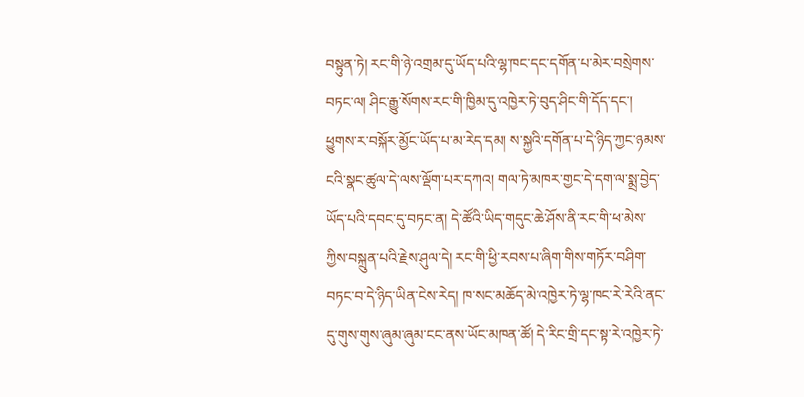བསྟུན་ཏེ། རང་གི་ཉེ་འགྲམ་དུ་ཡོད་པའི་ལྷ་ཁང་དང་དགོན་པ་མེར་བསྲེགས་བཏང་ལ། ཤིང་རྒྱུ་སོགས་རང་གི་ཁྱིམ་དུ་འཁྱེར་ཏེ་བུད་ཤིང་གི་དོད་དང་། ཕྱུགས་ར་བསྐོར་མྱོང་ཡོད་པ་མ་རེད་དམ། ས་སྐྱའི་དགོན་པ་དེ་ཉིད་ཀྱང་ཉམས་ངའི་སྣང་ཚུལ་དེ་ལས་ལྡོག་པར་དཀའ། གལ་ཏེ་མཁར་གྱང་དེ་དག་ལ་སྨྲ་བྱེད་ཡོད་པའི་དབང་དུ་བཏང་ན། དེ་ཚོའི་ཡིད་གདུང་ཆེ་ཤོས་ནི་རང་གི་ཕ་མེས་ཀྱིས་བསྐྲུན་པའི་རྗེས་ཤུལ་དེ། རང་གི་ཕྱི་རབས་པ་ཞིག་གིས་གཏོར་བཤིག་བཏང་བ་དེ་ཉིད་ཡིན་ངེས་རེད། ཁ་སང་མཆོད་མེ་འཁྱེར་ཏེ་ལྷ་ཁང་རེ་རེའི་ནང་དུ་གུས་གུས་ཞུམ་ཞུམ་ངང་ནས་ཡོང་མཁན་ཚོ། དེ་རིང་གྲི་དང་སྟ་རེ་འཁྱེར་ཏེ་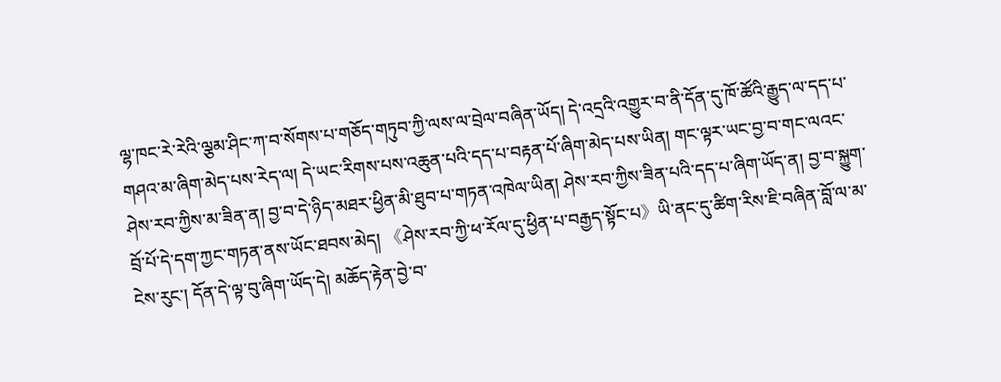ལྷ་ཁང་རེ་རེའི་ལྕམ་ཤིང་ཀ་བ་སོགས་པ་གཅོད་གཏུབ་ཀྱི་ལས་ལ་བྲེལ་བཞིན་ཡོད། དེ་འདྲའི་འགྱུར་བ་ནི་དོན་དུ་ཁོ་ཚོའི་རྒྱུད་ལ་དད་པ་གཤའ་མ་ཞིག་མེད་པས་རེད་ལ། དེ་ཡང་རིགས་པས་འཆུན་པའི་དད་པ་བརྟན་པོ་ཞིག་མེད་པས་ཡིན། གང་ལྟར་ཡང་བྱ་བ་གང་ལའང་ཤེས་རབ་ཀྱིས་མ་ཟིན་ན། བྱ་བ་དེ་ཉིད་མཐར་ཕྱིན་མི་ཐུབ་པ་གཏན་འཁེལ་ཡིན། ཤེས་རབ་ཀྱིས་ཟིན་པའི་དད་པ་ཞིག་ཡོད་ན། བྱ་བ་སྐྱུག་བྲོ་པོ་དེ་དག་ཀྱང་གཏན་ནས་ཡོང་ཐབས་མེད། 《ཤེས་རབ་ཀྱི་ཕ་རོལ་དུ་ཕྱིན་པ་བརྒྱད་སྟོང་པ》ཡི་ནང་དུ་ཚིག་རིས་ཇི་བཞིན་བློ་ལ་མ་ངེས་རུང་། དོན་དེ་ལྟ་བུ་ཞིག་ཡོད་དེ། མཆོད་རྟེན་བྱེ་བ་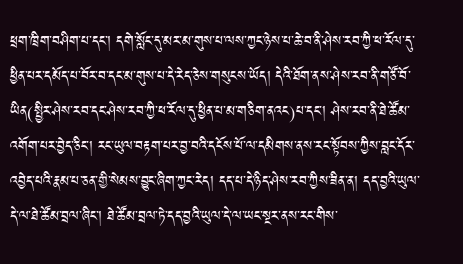ཕྲག་ཁྲིག་བཤིག་པ་དང་། དགེ་སློང་དུ་མར་མ་གུས་པ་ལས་ཀྱང་ཉེས་པ་ཆེ་བ་ནི་ཤེས་རབ་ཀྱི་ཕ་རོལ་དུ་ཕྱིན་པར་དམོད་པ་བོར་བ་དང་མ་གུས་པ་དེ་རེད་ཅེས་གསུངས་ཡོད། དེའི་ཐོག་ནས་ཤེས་རབ་ནི་གཙོ་བོ་ཡིན(སྤྱིར་ཤེས་རབ་དང་ཤེས་རབ་ཀྱི་ཕ་རོལ་དུ་ཕྱིན་པ་མ་གཅིག་ནའང)པ་དང་། ཤེས་རབ་ནི་ཐེ་ཚོམ་འགོག་པར་བྱེད་ཅིང་། རང་ཡུལ་བརྟག་པར་བྱ་བའི་དངོས་པོ་ལ་དམིགས་ནས་རང་སྟོབས་ཀྱིས་བླང་དོར་འབྱེད་པའི་རྣམ་པ་ཅན་གྱི་སེམས་བྱུང་ཞིག་ཀྱང་རེད། དད་པ་དེ་ཉིད་ཤེས་རབ་ཀྱིས་ཟིན་ན། དད་བྱའི་ཡུལ་དེ་ལ་ཐེ་ཚོམ་བྲལ་ཞིང་། ཐེ་ཚོམ་བྲལ་ཏེ་དད་བྱའི་ཡུལ་དེ་ལ་ཡང་སྔར་ནས་རང་གིས་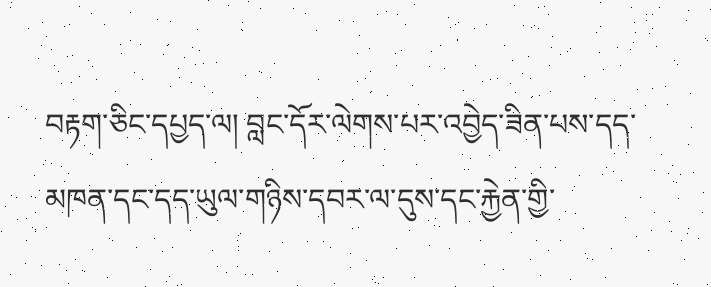བརྟག་ཅིང་དཔྱད་ལ། བླང་དོར་ལེགས་པར་འབྱེད་ཟིན་པས་དད་མཁན་དང་དད་ཡུལ་གཉིས་དབར་ལ་དུས་དང་རྐྱེན་གྱི་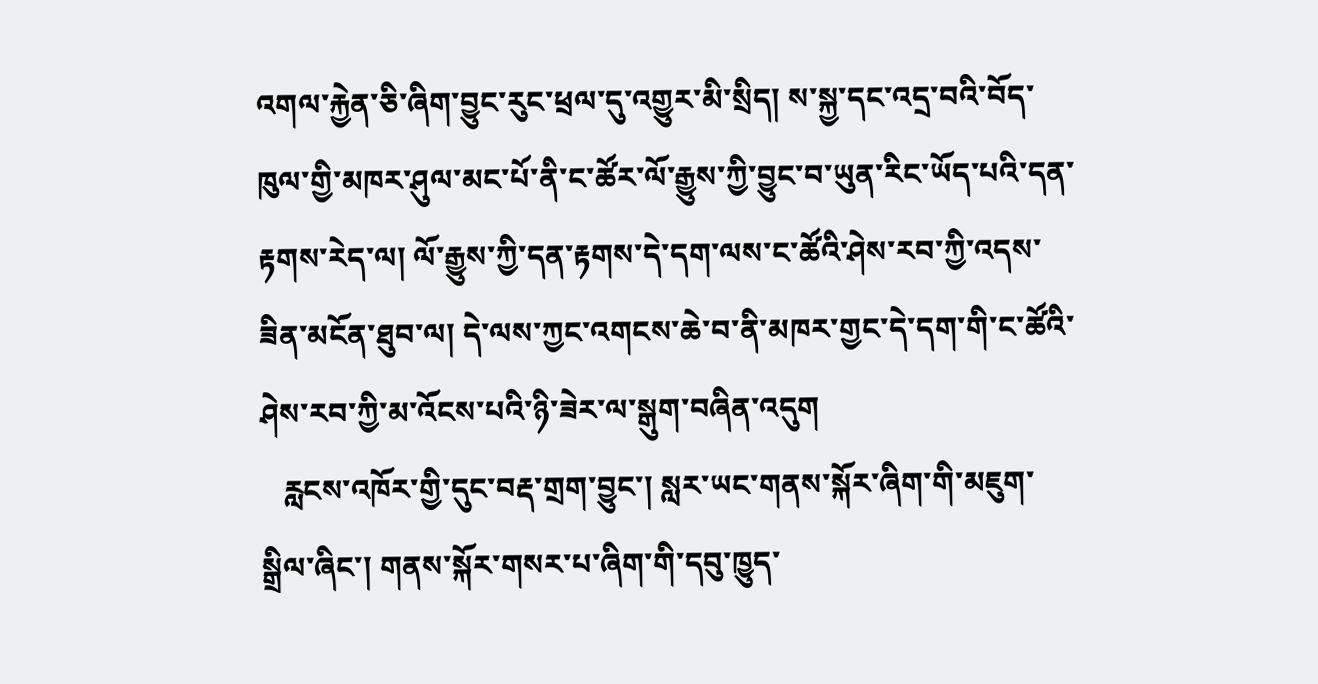འགལ་རྐྱེན་ཅི་ཞིག་བྱུང་རུང་ཕྲལ་དུ་འགྱུར་མི་སྲིད། ས་སྐྱ་དང་འདྲ་བའི་བོད་ཁུལ་གྱི་མཁར་ཤུལ་མང་པོ་ནི་ང་ཚོར་ལོ་རྒྱུས་ཀྱི་བྱུང་བ་ཡུན་རིང་ཡོད་པའི་དན་རྟགས་རེད་ལ། ལོ་རྒྱུས་ཀྱི་དན་རྟགས་དེ་དག་ལས་ང་ཚོའི་ཤེས་རབ་ཀྱི་འདས་ཟིན་མངོན་ཐུབ་ལ། དེ་ལས་ཀྱང་འགངས་ཆེ་བ་ནི་མཁར་གྱང་དེ་དག་གི་ང་ཚོའི་ཤེས་རབ་ཀྱི་མ་འོངས་པའི་ཉི་ཟེར་ལ་སྒུག་བཞིན་འདུག
   རླངས་འཁོར་གྱི་དུང་བརྡ་གྲག་བྱུང་། སླར་ཡང་གནས་སྐོར་ཞིག་གི་མཇུག་སྒྲིལ་ཞིང་། གནས་སྐོར་གསར་པ་ཞིག་གི་དབུ་ཁྱུད་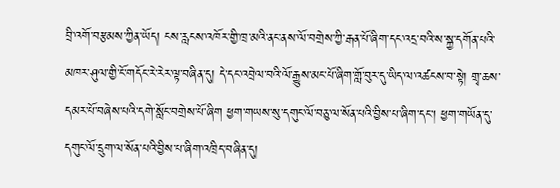བྲི་འགོ་བརྩམས་ཀྱིན་ཡོད། ངས་རླངས་འཁོར་གྱི་ཁྲ་མའི་ནང་ནས་ལོ་བགྲེས་ཀྱི་རྒན་པོ་ཞིག་དང་འདྲ་བའི་ས་སྐྱ་དགོན་པའི་མཁར་ཤུལ་གྱི་ངོ་གདོང་རེ་རེར་ལྟ་བཞིན་དུ། དེ་དང་འབྲེལ་བའི་ལོ་རྒྱུས་མང་པོ་ཞིག་གློ་བུར་དུ་ཡིད་ལ་འཚངས་བ་སྟེ། གྲྭ་ཆས་དམར་པོ་བཞེས་པའི་དགེ་སློང་བགྲེས་པོ་ཞིག ཕྱག་གཡས་སུ་དགུང་ལོ་བཅུ་ལ་སོན་པའི་བྱིས་པ་ཞིག་དང་། ཕྱག་གཡོན་དུ་དགུང་ལོ་དྲུག་ལ་སོན་པའི་བྱིས་པ་ཞིག་འཁྲིད་བཞིན་དུ།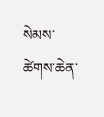སེམས་ཚེགས་ཆེན་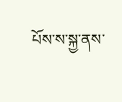པོས་ས་སྐྱ་ནས་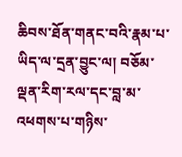ཆིབས་ཐོན་གནང་བའི་རྣམ་པ་ཡིད་ལ་དྲན་བྱུང་ལ། བཅོམ་ལྡན་རིག་རལ་དང་བླ་མ་འཕགས་པ་གཉིས་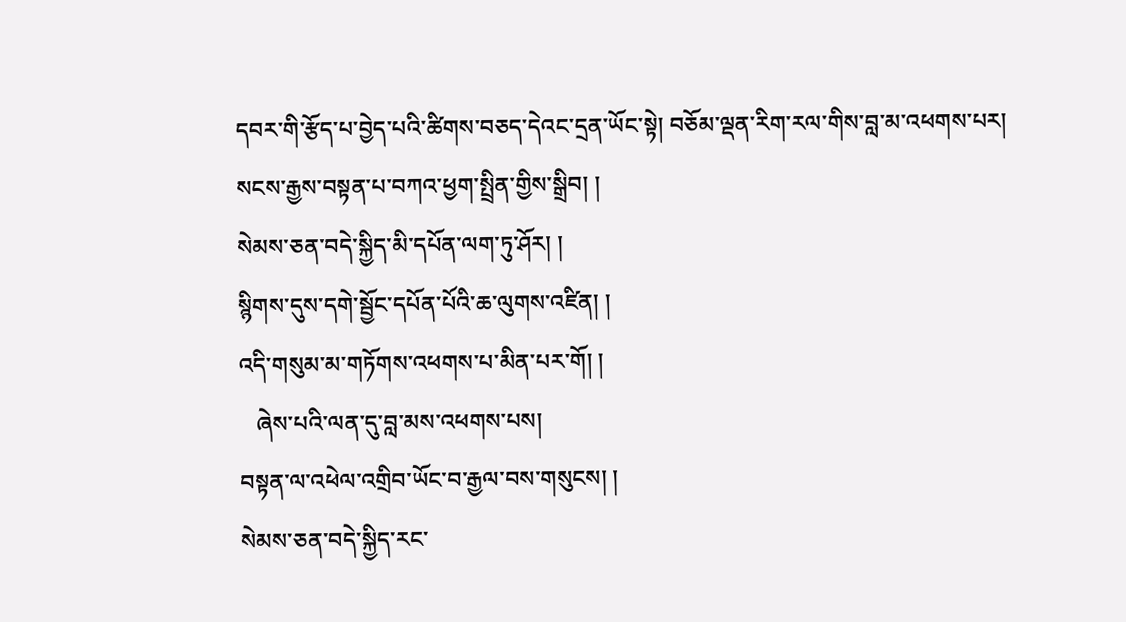དབར་གི་རྩོད་པ་བྱེད་པའི་ཚིགས་བཅད་དེའང་དྲན་ཡོང་སྟེ། བཅོམ་ལྡན་རིག་རལ་གིས་བླ་མ་འཕགས་པར།
སངས་རྒྱས་བསྟན་པ་བཀའ་ཕྱག་སྤྲིན་གྱིས་སྒྲིབ། །
སེམས་ཅན་བདེ་སྐྱིད་མི་དཔོན་ལག་ཏུ་ཤོར། །
སྙིགས་དུས་དགེ་སྦྱོང་དཔོན་པོའི་ཆ་ལུགས་འཛིན། །
འདི་གསུམ་མ་གཏོགས་འཕགས་པ་མིན་པར་གོ། །
   ཞེས་པའི་ལན་དུ་བླ་མས་འཕགས་པས།
བསྟན་ལ་འཕེལ་འགྲིབ་ཡོང་བ་རྒྱལ་བས་གསུངས། །
སེམས་ཅན་བདེ་སྐྱིད་རང་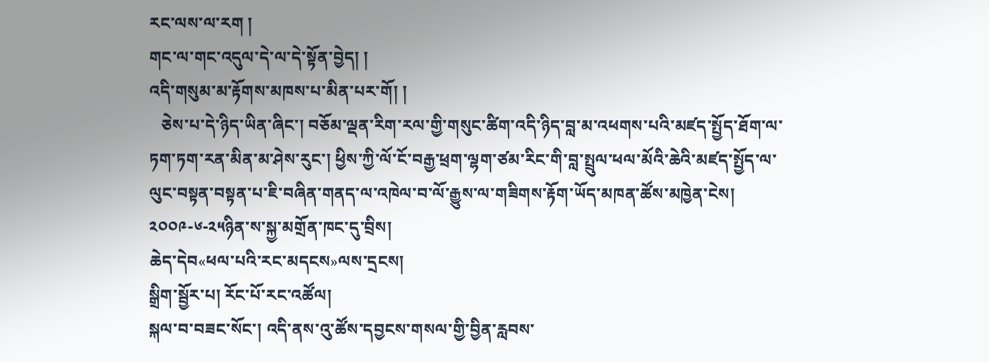རང་ལས་ལ་རག །
གང་ལ་གང་འདུལ་དེ་ལ་དེ་སྟོན་བྱེད། །
འདི་གསུམ་མ་རྟོགས་མཁས་པ་མིན་པར་གོ། །
   ཅེས་པ་དེ་ཉིད་ཡིན་ཞིང་། བཅོམ་ལྡན་རིག་རལ་གྱི་གསུང་ཚིག་འདི་ཉིད་བླ་མ་འཕགས་པའི་མཛད་སྤྱོད་ཐོག་ལ་ཏག་ཏག་རན་མིན་མ་ཤེས་རུང་། ཕྱིས་ཀྱི་ལོ་ངོ་བརྒྱ་ཕྲག་ལྷག་ཙམ་རིང་གི་བླ་སྤྲུལ་ཕལ་མོའི་ཆེའི་མཛད་སྤྱོད་ལ་ལུང་བསྟན་བསྟན་པ་ཇི་བཞིན་གནད་ལ་འཁེལ་བ་ལོ་རྒྱུས་ལ་གཟིགས་རྟོག་ཡོད་མཁན་ཚོས་མཁྱེན་ངེས།
༢༠༠༩-༦-༢༥ཉིན་ས་སྐྱ་མགྲོན་ཁང་དུ་བྲིས།
ཆེད་དེབ«ཕལ་པའི་རང་མདངས»ལས་དྲངས།
སྒྲིག་སྦྱོར་པ། རོང་པོ་རང་འཚོལ།
སྐལ་བ་བཟང་སོང་། འདི་ནས་འུ་ཚོས་དབྱངས་གསལ་གྱི་བྱིན་རླབས་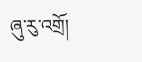ཞུ་རུ་འགྲོ།